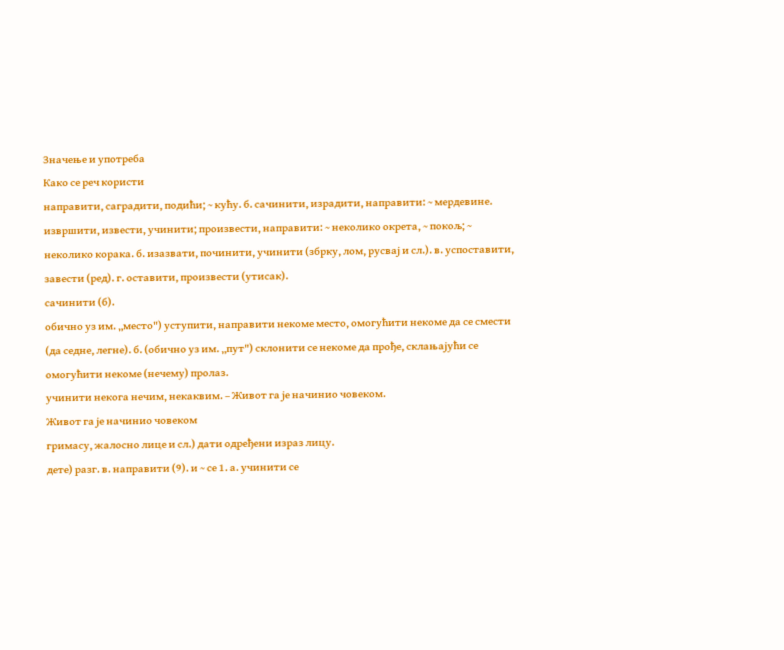Значење и употреба
Како се реч користи
направити, саградити, подићи; ~ кућу. б. сачинити, израдити, направити: ~ мердевине.
извршити, извести, учинити; произвести, направити: ~ неколико окрета, ~ покољ; ~ неколико корака. б. изазвати, починити, учинити (збрку, лом, русвај и сл.). в. успоставити, завести (ред). г. оставити, произвести (утисак).
сачинити (б).
обично уз им. „место") уступити, направити некоме место, омогућити некоме да се смести (да седне, легне). б. (обично уз им. „пут") склонити се некоме да прође, склањајући се омогућити некоме (нечему) пролаз.
учинити некога нечим, некаквим. – Живот га је начинио човеком.
Живот га је начинио човеком
гримасу, жалосно лице и сл.) дати одређени израз лицу.
дете) разг. в. направити (9). и ~ се 1. а. учинити се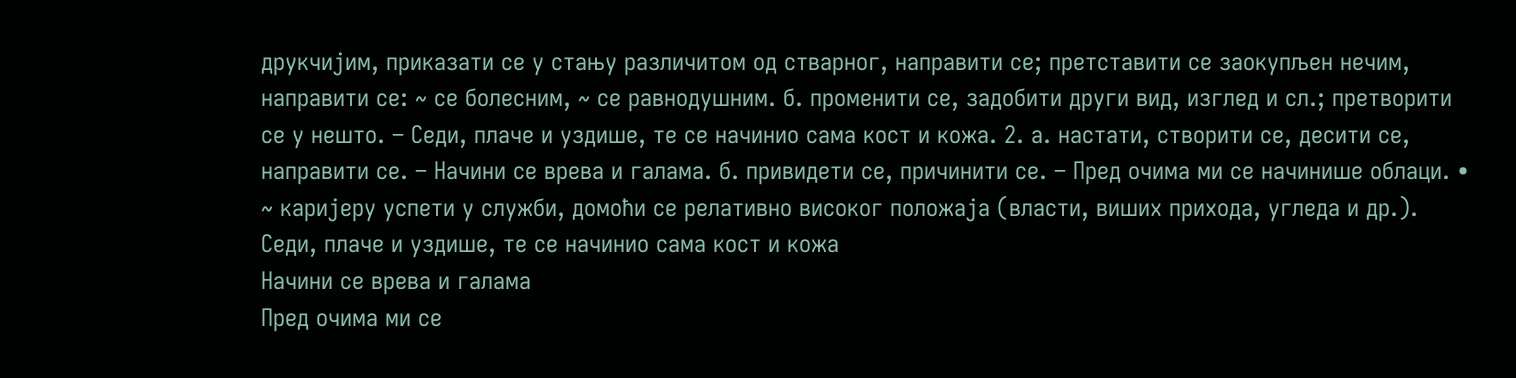друкчијим, приказати се у стању различитом од стварног, направити се; претставити се заокупљен нечим, направити се: ~ се болесним, ~ се равнодушним. б. променити се, задобити други вид, изглед и сл.; претворити се у нешто. – Седи, плаче и уздише, те се начинио сама кост и кожа. 2. а. настати, створити се, десити се, направити се. – Начини се врева и галама. б. привидети се, причинити се. – Пред очима ми се начинише облаци. • ~ каријеру успети у служби, домоћи се релативно високог положаја (власти, виших прихода, угледа и др.).
Седи, плаче и уздише, те се начинио сама кост и кожа
Начини се врева и галама
Пред очима ми се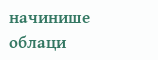начинише облаци